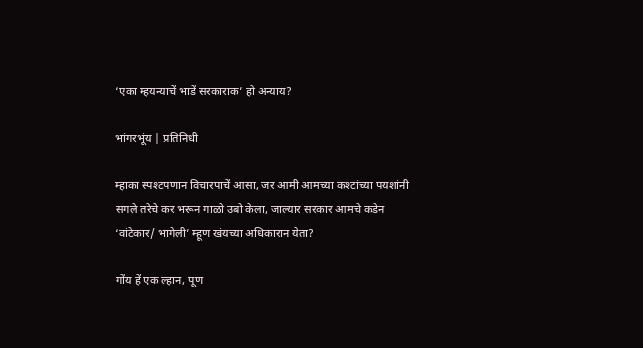‘एका म्हयन्याचें भाडें सरकाराक’ हो अन्याय?

भांगरभूंय | प्रतिनिधी

म्हाका स्पश्टपणान विचारपाचें आसा, जर आमी आमच्या कश्टांच्या पयशांनी सगले तरेचे कर भरून गाळो उबो केला, जाल्यार सरकार आमचे कडेन ‘वांटेकार/ भागेली’ म्हूण खंयच्या अधिकारान येता?

गोंय हें एक ल्हान, पूण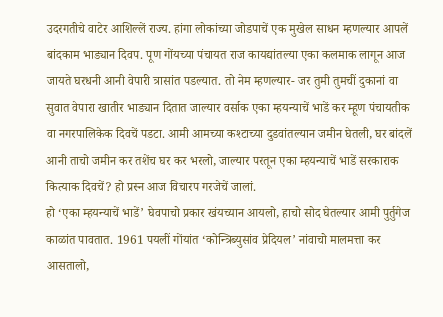उदरगतीचे वाटेर आशिल्लें राज्य. हांगा लोकांच्या जोडपाचें एक मुखेल साधन म्हणल्यार आपलें बांदकाम भाड्यान दिवप. पूण गोंयच्या पंचायत राज कायद्यांतल्या एका कलमाक लागून आज जायते घरधनी आनी वेपारी त्रासांत पडल्यात. तो नेम म्हणल्यार- जर तुमी तुमचीं दुकानां वा सुवात वेपारा खातीर भाड्यान दितात जाल्यार वर्साक एका म्हयन्याचें भाडें कर म्हूण पंचायतीक वा नगरपालिकेक दिवचें पडटा. आमी आमच्या कश्टाच्या दुडवांतल्यान जमीन घेतली, घर बांदलें आनी ताचो जमीन कर तशेंच घर कर भरलो, जाल्यार परतून एका म्हयन्याचें भाडें सरकाराक कित्याक दिवचें? हो प्रस्न आज विचारप गरजेचें जालां.
हो ‘एका म्हयन्याचें भाडें’ घेवपाचो प्रकार खंयच्यान आयलो, हाचो सोद घेतल्यार आमी पुर्तुगेज काळांत पावतात. 1961 पयलीं गोंयांत ‘कोन्त्रिब्युसांव प्रेदियल’ नांवाचो मालमत्ता कर आसतालो,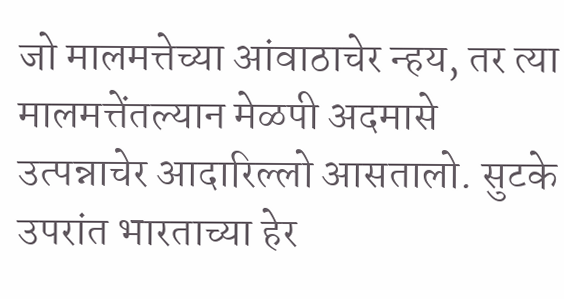जो मालमत्तेच्या आंवाठाचेर न्हय, तर त्या मालमत्तेंतल्यान मेळपी अदमासे उत्पन्नाचेर आदारिल्लो आसतालो. सुटके उपरांत भारताच्या हेर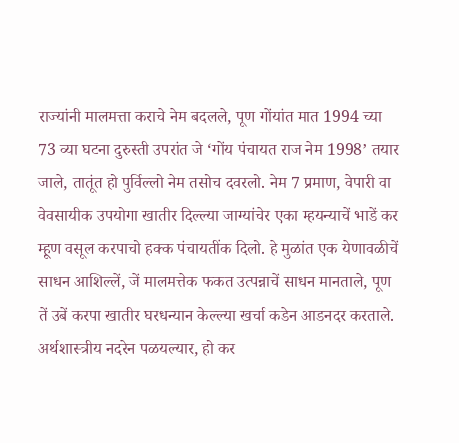राज्यांनी मालमत्ता कराचे नेम बदलले, पूण गोंयांत मात 1994 च्या 73 व्या घटना दुरुस्ती उपरांत जे ‘गोंय पंचायत राज नेम 1998’ तयार जाले, तातूंत हो पुर्विल्लो नेम तसोच दवरलो. नेम 7 प्रमाण, वेपारी वा वेवसायीक उपयोगा खातीर दिल्ल्या जाग्यांचेर एका म्हयन्याचें भाडें कर म्हूण वसूल करपाचो हक्क पंचायतींक दिलो. हे मुळांत एक येणावळीचें साधन आशिल्लें, जें मालमत्तेक फकत उत्पन्नाचें साधन मानताले, पूण तें उबें करपा खातीर घरधन्यान केल्ल्या खर्चा कडेन आडनदर करताले.
अर्थशास्त्रीय नदरेन पळयल्यार, हो कर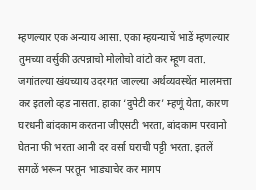म्हणल्यार एक अन्याय आसा. एका म्हयन्याचें भाडें म्हणल्यार तुमच्या वर्सुकी उत्पन्नाचो मोलोचो वांटो कर म्हूण वता. जगांतल्या खंयच्याय उदरगत जाल्ल्या अर्थव्यवस्थेंत मालमत्ता कर इतलो व्हड नासता. हाका ‘दुपेटी कर’ म्हणूं येता, कारण घरधनी बांदकाम करतना जीएसटी भरता, बांदकाम परवानो घेतना फी भरता आनी दर वर्सा घराची पट्टी भरता. इतलें सगळें भरून परतून भाड्याचेर कर मागप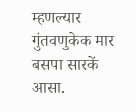म्हणल्यार गुंतवणुकेक मार बसपा सारकें आसा.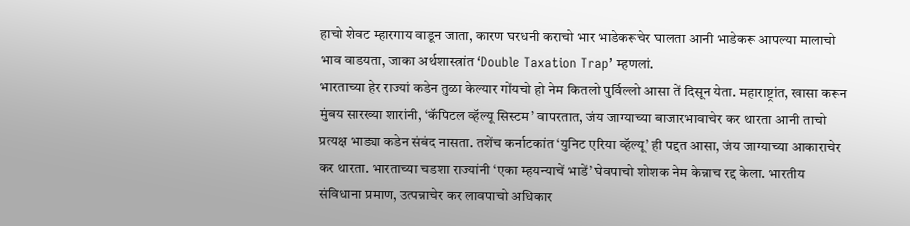हाचो शेवट म्हारगाय वाडून जाता, कारण घरधनी कराचो भार भाडेकरूचेर घालता आनी भाडेकरू आपल्या मालाचो भाव वाडयता, जाका अर्थशास्त्रांत ‘Double Taxation Trap’ म्हणलां.
भारताच्या हेर राज्यां कडेन तुळा केल्यार गोंयचो हो नेम कितलो पुर्विल्लो आसा तें दिसून येता. महाराष्ट्रांत, खासा करून मुंबय सारख्या शारांनी, ‘कॅपिटल व्हॅल्यू सिस्टम’ वापरतात, जंय जाग्याच्या बाजारभावाचेर कर थारता आनी ताचो प्रत्यक्ष भाड्या कडेन संबंद नासता. तशेंच कर्नाटकांत ‘युनिट एरिया व्हॅल्यू’ ही पद्दत आसा, जंय जाग्याच्या आकाराचेर कर थारता. भारताच्या चडशा राज्यांनी ‘एका म्हयन्याचें भाडें’ घेवपाचो शोशक नेम केन्नाच रद्द केला. भारतीय संविधाना प्रमाण, उत्पन्नाचेर कर लावपाचो अधिकार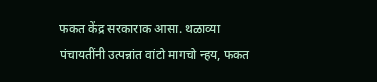फकत केंद्र सरकाराक आसा. थळाव्या पंचायतींनी उत्पन्नांत वांटो मागचो न्हय, फकत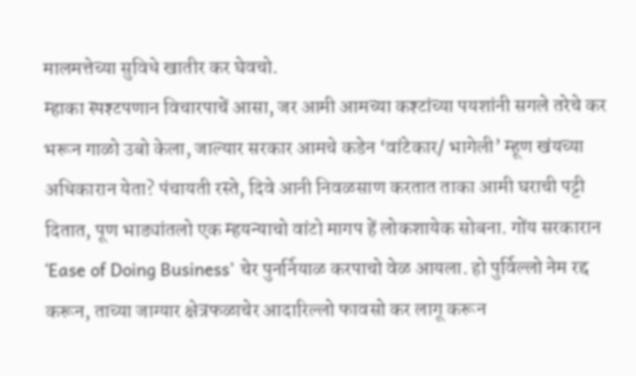मालमत्तेच्या सुविधे खातीर कर घेवचो.
म्हाका स्पश्टपणान विचारपाचें आसा, जर आमी आमच्या कश्टांच्या पयशांनी सगले तरेचे कर भरून गाळो उबो केला, जाल्यार सरकार आमचे कडेन ‘वांटेकार/ भागेली’ म्हूण खंयच्या अधिकारान येता? पंचायती रस्ते, दिवे आनी निवळसाण करतात ताका आमी घराची पट्टी दितात, पूण भाड्यांतलो एक म्हयन्याचो वांटो मागप हें लोकशायेक सोबना. गोंय सरकारान ‘Ease of Doing Business’ चेर पुनर्नियाळ करपाचो वेळ आयला. हो पुर्विल्लो नेम रद्द करून, ताच्या जाग्यार क्षेत्रफळाचेर आदारिल्लो फावसो कर लागू करून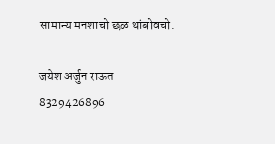सामान्य मनशाचो छळ थांबोवचो.

जयेश अर्जुन राऊत
8329426896